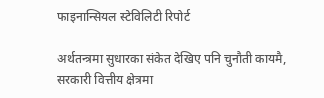फाइनान्सियल स्टेविलिटी रिपोर्ट

अर्थतन्त्रमा सुधारका संकेत देखिए पनि चुनौती कायमै, सरकारी वित्तीय क्षेत्रमा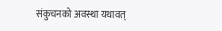संकुचनको अवस्था यथावत्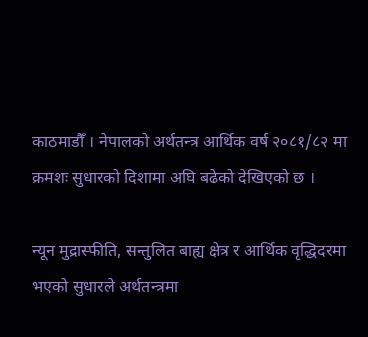काठमाडौँ । नेपालको अर्थतन्त्र आर्थिक वर्ष २०८१/८२ मा क्रमशः सुधारको दिशामा अघि बढेको देखिएको छ ।

न्यून मुद्रास्फीति, सन्तुलित बाह्य क्षेत्र र आर्थिक वृद्धिदरमा भएको सुधारले अर्थतन्त्रमा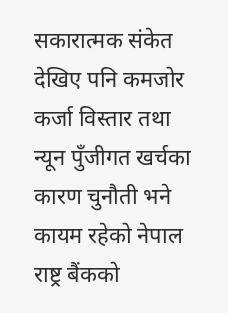सकारात्मक संकेत देखिए पनि कमजोर कर्जा विस्तार तथा न्यून पुँजीगत खर्चका कारण चुनौती भने कायम रहेको नेपाल राष्ट्र बैंकको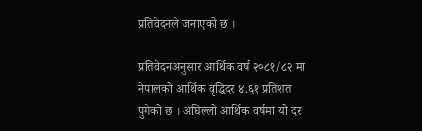प्रतिवेदनले जनाएको छ ।

प्रतिवेदनअनुसार आर्थिक वर्ष २०८१/८२ मा नेपालको आर्थिक वृद्धिदर ४.६१ प्रतिशत पुगेको छ । अघिल्लो आर्थिक वर्षमा यो दर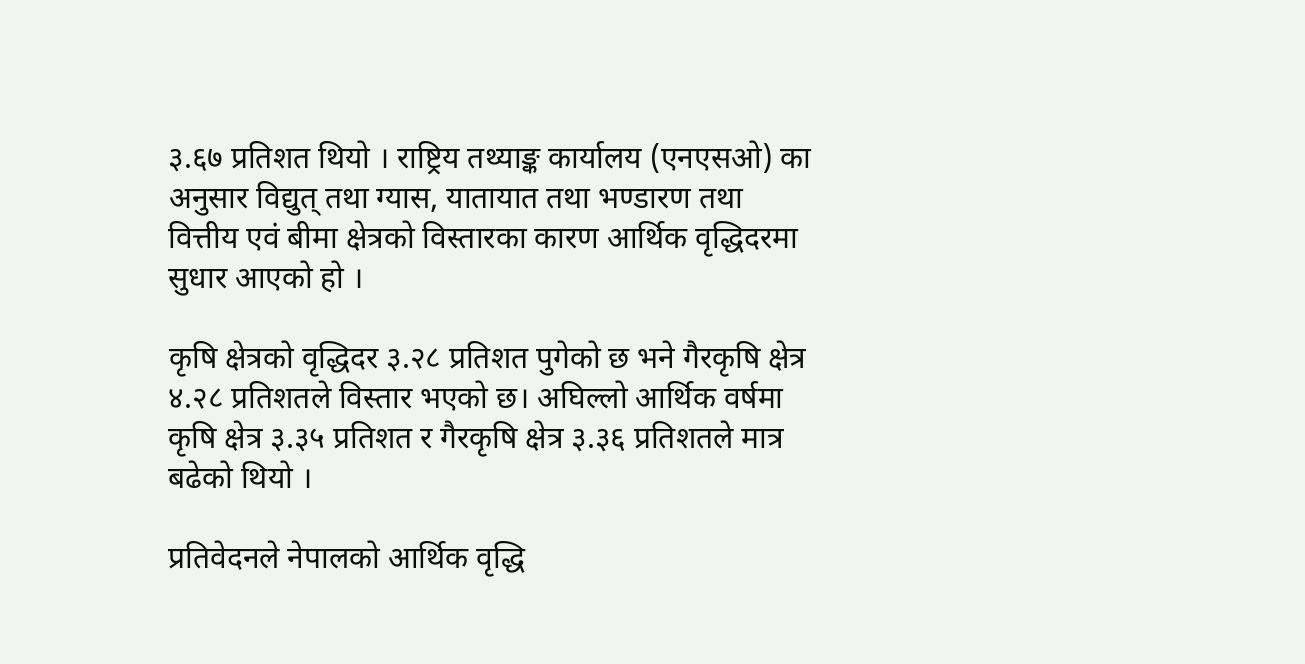३.६७ प्रतिशत थियो । राष्ट्रिय तथ्याङ्क कार्यालय (एनएसओ) का अनुसार विद्युत् तथा ग्यास, यातायात तथा भण्डारण तथा वित्तीय एवं बीमा क्षेत्रको विस्तारका कारण आर्थिक वृद्धिदरमा सुधार आएको हो ।

कृषि क्षेत्रको वृद्धिदर ३.२८ प्रतिशत पुगेको छ भने गैरकृषि क्षेत्र ४.२८ प्रतिशतले विस्तार भएको छ। अघिल्लो आर्थिक वर्षमा कृषि क्षेत्र ३.३५ प्रतिशत र गैरकृषि क्षेत्र ३.३६ प्रतिशतले मात्र बढेको थियो ।

प्रतिवेदनले नेपालको आर्थिक वृद्धि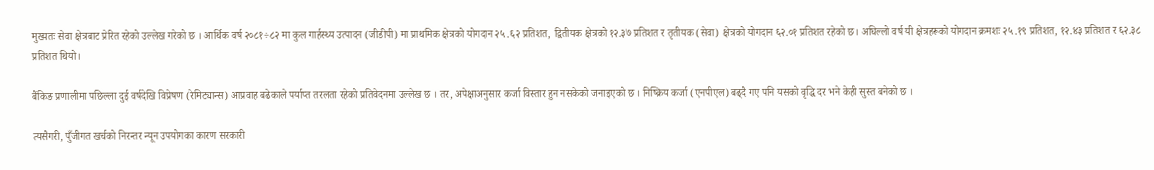मुख्यतः सेवा क्षेत्रबाट प्रेरित रहेको उल्लेख गरेको छ । आर्थिक वर्ष २०८१÷८२ मा कुल गार्हस्थ्य उत्पादन (जीडीपी) मा प्राथमिक क्षेत्रको योगदान २५.६२ प्रतिशत, द्वितीयक क्षेत्रको १२.३७ प्रतिशत र तृतीयक (सेवा) क्षेत्रको योगदान ६२.०१ प्रतिशत रहेको छ। अघिल्लो वर्ष यी क्षेत्रहरूको योगदान क्रमशः २५.१९ प्रतिशत, १२.४३ प्रतिशत र ६२.३८ प्रतिशत थियो।

बैंकिङ प्रणालीमा पछिल्ला दुई वर्षदेखि विप्रेषण (रेमिट्यान्स) आप्रवाह बढेकाले पर्याप्त तरलता रहेको प्रतिवेदनमा उल्लेख छ । तर, अपेक्षाअनुसार कर्जा विस्तार हुन नसकेको जनाइएको छ । निष्क्रिय कर्जा (एनपीएल) बढ्दै गए पनि यसको वृद्धि दर भने केही सुस्त बनेको छ ।

त्यसैगरी, पुँजीगत खर्चको निरन्तर न्यून उपयोगका कारण सरकारी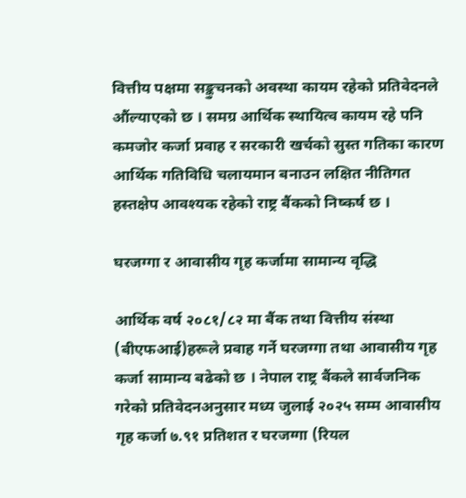वित्तीय पक्षमा सङ्कुचनको अवस्था कायम रहेको प्रतिवेदनले औंल्याएको छ । समग्र आर्थिक स्थायित्व कायम रहे पनि कमजोर कर्जा प्रवाह र सरकारी खर्चको सुस्त गतिका कारण आर्थिक गतिविधि चलायमान बनाउन लक्षित नीतिगत हस्तक्षेप आवश्यक रहेको राष्ट्र बैंकको निष्कर्ष छ ।

घरजग्गा र आवासीय गृह कर्जामा सामान्य वृद्धि

आर्थिक वर्ष २०८१/८२ मा बैंक तथा वित्तीय संस्था (बीएफआई)हरूले प्रवाह गर्ने घरजग्गा तथा आवासीय गृह कर्जा सामान्य बढेको छ । नेपाल राष्ट्र बैंकले सार्वजनिक गरेको प्रतिवेदनअनुसार मध्य जुलाई २०२५ सम्म आवासीय गृह कर्जा ७.९१ प्रतिशत र घरजग्गा (रियल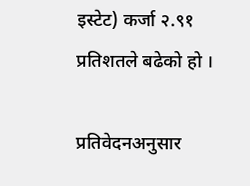इस्टेट) कर्जा २.९१ प्रतिशतले बढेको हो ।

प्रतिवेदनअनुसार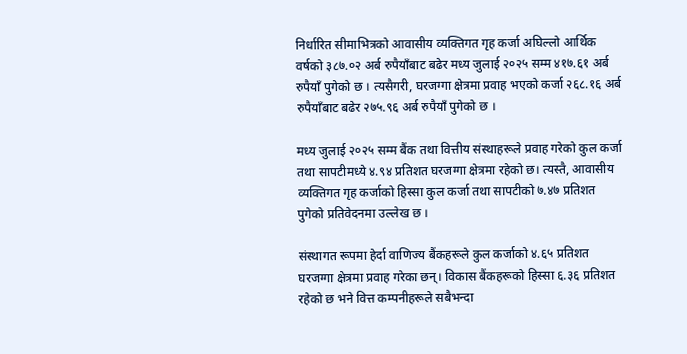निर्धारित सीमाभित्रको आवासीय व्यक्तिगत गृह कर्जा अघिल्लो आर्थिक वर्षको ३८७.०२ अर्ब रुपैयाँबाट बढेर मध्य जुलाई २०२५ सम्म ४१७.६१ अर्ब रुपैयाँ पुगेको छ । त्यसैगरी, घरजग्गा क्षेत्रमा प्रवाह भएको कर्जा २६८.१६ अर्ब रुपैयाँबाट बढेर २७५.९६ अर्ब रुपैयाँ पुगेको छ ।

मध्य जुलाई २०२५ सम्म बैंक तथा वित्तीय संस्थाहरूले प्रवाह गरेको कुल कर्जा तथा सापटीमध्ये ४.९४ प्रतिशत घरजग्गा क्षेत्रमा रहेको छ। त्यस्तै, आवासीय व्यक्तिगत गृह कर्जाको हिस्सा कुल कर्जा तथा सापटीको ७.४७ प्रतिशत पुगेको प्रतिवेदनमा उल्लेख छ ।

संस्थागत रूपमा हेर्दा वाणिज्य बैंकहरूले कुल कर्जाको ४.६५ प्रतिशत घरजग्गा क्षेत्रमा प्रवाह गरेका छन्। विकास बैंकहरूको हिस्सा ६.३६ प्रतिशत रहेको छ भने वित्त कम्पनीहरूले सबैभन्दा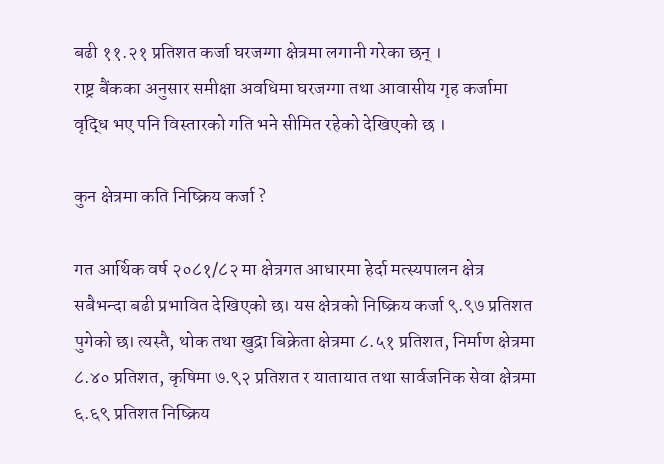बढी ११.२१ प्रतिशत कर्जा घरजग्गा क्षेत्रमा लगानी गरेका छन् ।
राष्ट्र बैंकका अनुसार समीक्षा अवधिमा घरजग्गा तथा आवासीय गृह कर्जामा वृद्धि भए पनि विस्तारको गति भने सीमित रहेको देखिएको छ ।

कुन क्षेत्रमा कति निष्क्रिय कर्जा ?

गत आर्थिक वर्ष २०८१/८२ मा क्षेत्रगत आधारमा हेर्दा मत्स्यपालन क्षेत्र सबैभन्दा बढी प्रभावित देखिएको छ। यस क्षेत्रको निष्क्रिय कर्जा ९.९७ प्रतिशत पुगेको छ। त्यस्तै, थोक तथा खुद्रा बिक्रेता क्षेत्रमा ८.५१ प्रतिशत, निर्माण क्षेत्रमा ८.४० प्रतिशत, कृषिमा ७.९२ प्रतिशत र यातायात तथा सार्वजनिक सेवा क्षेत्रमा ६.६९ प्रतिशत निष्क्रिय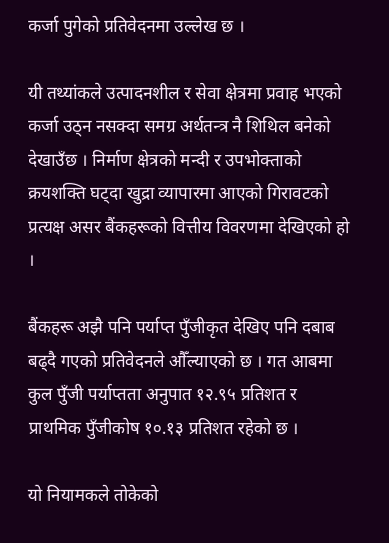कर्जा पुगेको प्रतिवेदनमा उल्लेख छ ।

यी तथ्यांकले उत्पादनशील र सेवा क्षेत्रमा प्रवाह भएको कर्जा उठ्न नसक्दा समग्र अर्थतन्त्र नै शिथिल बनेको देखाउँछ । निर्माण क्षेत्रको मन्दी र उपभोक्ताको क्रयशक्ति घट्दा खुद्रा व्यापारमा आएको गिरावटको प्रत्यक्ष असर बैंकहरूको वित्तीय विवरणमा देखिएको हो ।

बैंकहरू अझै पनि पर्याप्त पुँजीकृत देखिए पनि दबाब बढ्दै गएको प्रतिवेदनले औँल्याएको छ । गत आबमा कुल पुँजी पर्याप्तता अनुपात १२.९५ प्रतिशत र प्राथमिक पुँजीकोष १०.१३ प्रतिशत रहेको छ ।

यो नियामकले तोकेको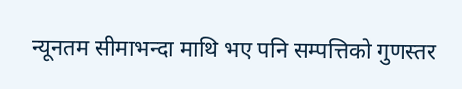न्यूनतम सीमाभन्दा माथि भए पनि सम्पत्तिको गुणस्तर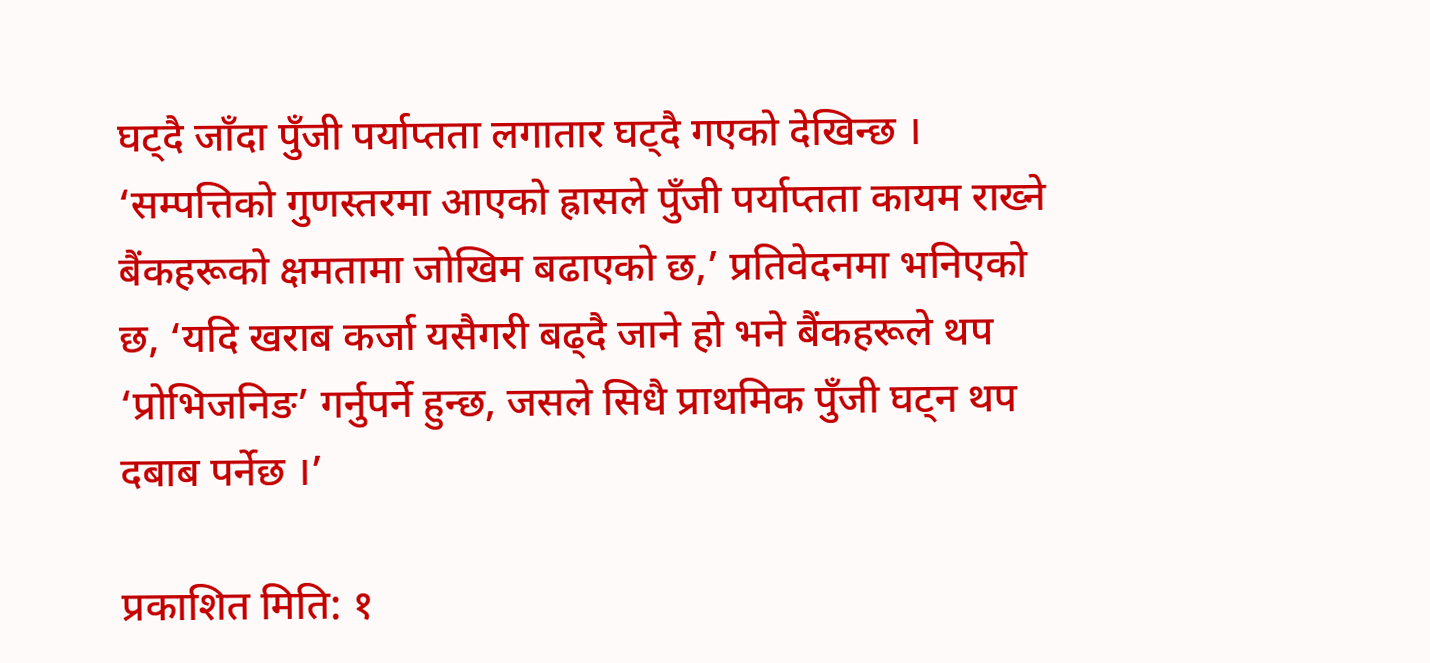घट्दै जाँदा पुँजी पर्याप्तता लगातार घट्दै गएको देखिन्छ । ‘सम्पत्तिको गुणस्तरमा आएको ह्रासले पुँजी पर्याप्तता कायम राख्ने बैंकहरूको क्षमतामा जोखिम बढाएको छ,’ प्रतिवेदनमा भनिएको छ, ‘यदि खराब कर्जा यसैगरी बढ्दै जाने हो भने बैंकहरूले थप ‘प्रोभिजनिङ’ गर्नुपर्ने हुन्छ, जसले सिधै प्राथमिक पुँजी घट्न थप दबाब पर्नेछ ।’

प्रकाशित मिति: १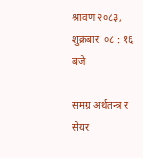श्रावण २०८३, शुक्रबार  ०८ : १६ बजे

समग्र अर्थतन्त्र र सेयर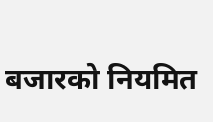बजारको नियमित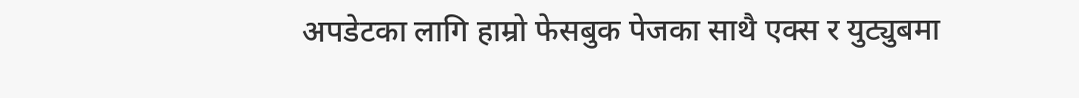अपडेटका लागि हाम्रो फेसबुक पेजका साथै एक्स र युट्युबमा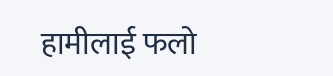हामीलाई फलो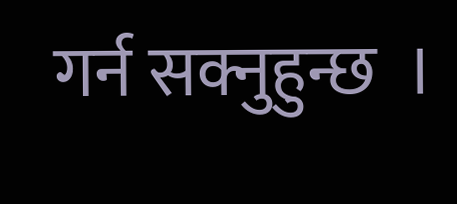गर्न सक्नुहुन्छ  ।